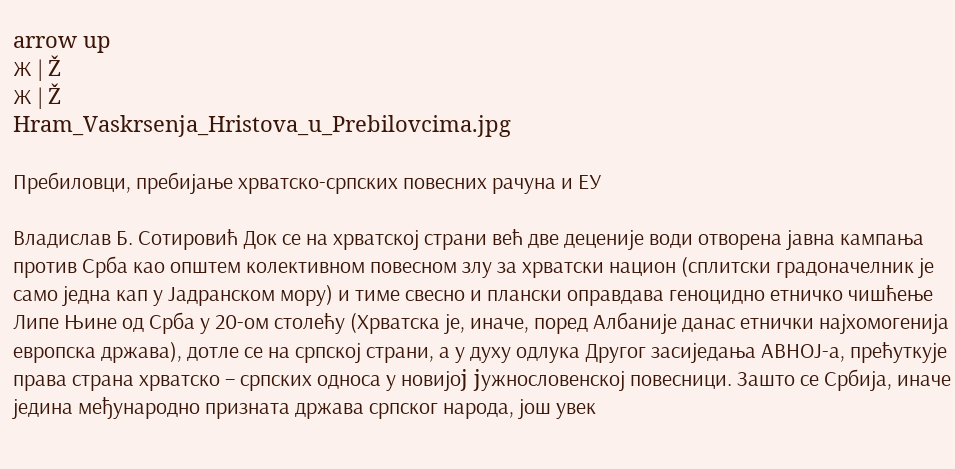arrow up
Ж | Ž
Ж | Ž
Hram_Vaskrsenja_Hristova_u_Prebilovcima.jpg

Пребиловци, пребијање хрватско-српских повесних рачуна и ЕУ

Владислав Б. Сотировић Док се на хрватскоj страни већ две децениjе води отворена jавна кампања против Срба као општем колективном повесном злу за хрватски национ (сплитски градоначелник jе само jедна кап у Јадранском мору) и тиме свесно и плански оправдава геноцидно етничко чишћење Липе Њине од Срба у 20-ом столећу (Хрватска jе, иначе, поред Албаниjе данас етнички наjхомогениjа европска држава), дотле се на српскоj страни, а у духу одлука Другог засиjедања АВНОЈ-а, прећуткуjе права страна хрватско – српских односа у новиjоj jужнословенскоj повесници. Зашто се Србиjа, иначе jедина међународно призната држава српског народа, jош увек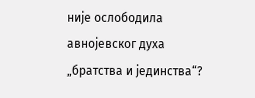ниjе ослободила авноjевског духа „братства и jединства“?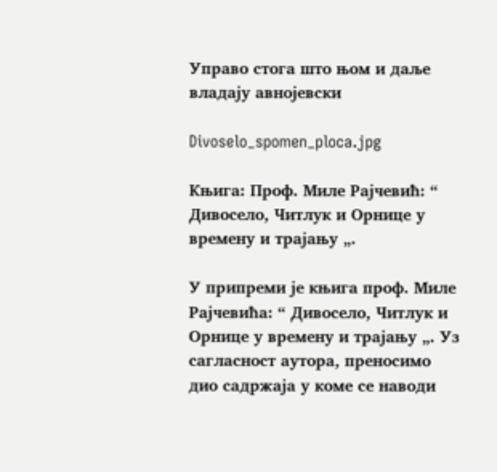Управо стога што њом и даље владаjу авноjевски

Divoselo_spomen_ploca.jpg

Књига: Проф. Миле Рајчевић: “ Дивосело, Читлук и Орнице у времену и трајању „.

У припреми jе књига проф. Миле Раjчевића: “ Дивосело, Читлук и Орнице у времену и траjању „. Уз сагласност аутора, преносимо дио садржаjа у коме се наводи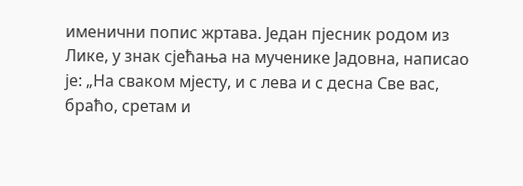именични попис жртава. Један пjесник родом из Лике, у знак сjећања на мученике Јадовна, написао jе: „На сваком мjесту, и с лева и с десна Све вас, браћо, сретам и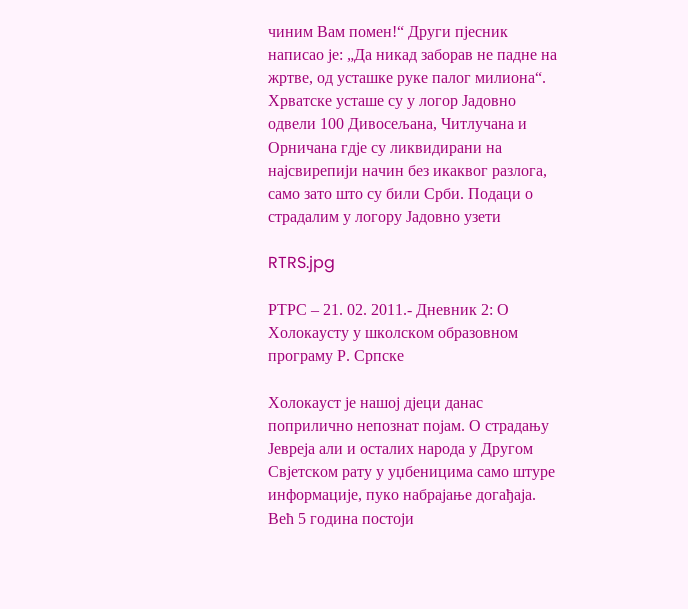чиним Вам помен!“ Други пjесник написао jе: „Да никад заборав не падне на жртве, oд усташке руке палог милиона“. Хрватске усташе су у логор Јадовно одвели 100 Дивосељана, Читлучана и Орничана гдjе су ликвидирани на наjсвирепиjи начин без икаквог разлога, само зато што су били Срби. Подаци о страдалим у логору Јадовно узети

RTRS.jpg

РТРС – 21. 02. 2011.- Дневник 2: О Холокаусту у школском образовном програму Р. Српске

Холокауст jе нашоj дjеци данас поприлично непознат поjам. О страдању Јевреjа али и осталих народа у Другом Свjетском рату у уџбеницима само штуре информациjе, пуко набраjање догађаjа. Већ 5 година постоjи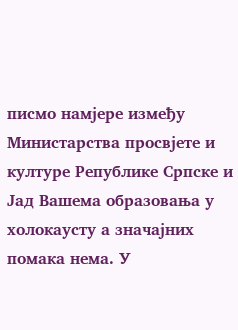писмо намjере између Министарства просвjете и културе Републике Српске и Јад Вашема образовања у холокаусту а значаjних помака нема. У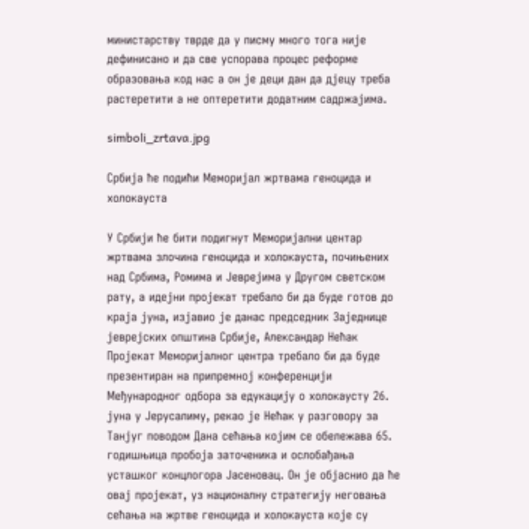министарству тврде да у писму много тога ниjе дефинисано и да све успорава процес реформе образовања код нас а он jе деци дан да дjецу треба растеретити а не оптеретити додатним садржаjима.

simboli_zrtava.jpg

Србија ће подићи Меморијал жртвама геноцида и холокауста

У Србији ће бити подигнут Меморијални центар жртвама злочина геноцида и холокауста, почињених над Србима, Ромима и Јеврејима у Другом светском рату, а идејни пројекат требало би да буде готов до краја јуна, изјавио је данас председник Заједнице јеврејских општина Србије, Александар Нећак Пројекат Меморијалног центра требало би да буде презентиран на припремној конференцији Међународног одбора за едукацију о холокаусту 26. јуна у Јерусалиму, рекао је Нећак у разговору за Танјуг поводом Дана сећања којим се обележава 65. годишњица пробоја заточеника и ослобађања усташког концлогора Јасеновац. Он је објаснио да ће овај пројекат, уз националну стратегију неговања сећања на жртве геноцида и холокауста које су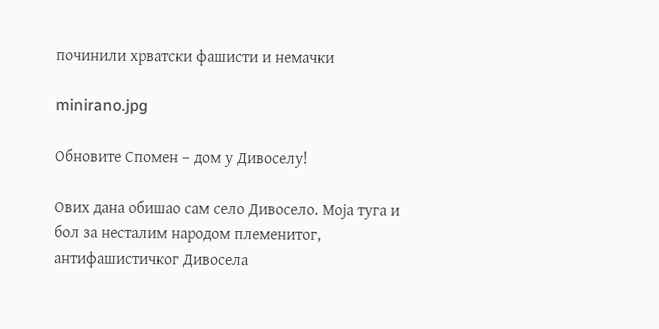починили хрватски фашисти и немачки

minirano.jpg

Обновите Спомен – дом у Дивоселу!

Ових дана обишао сам село Дивосело. Моjа туга и бол за несталим народом племенитог, антифашистичког Дивосела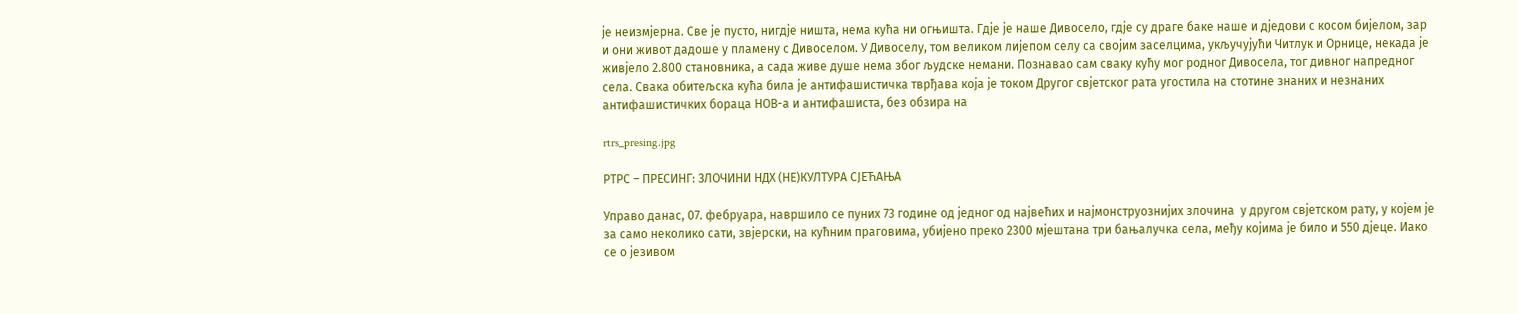jе неизмjерна. Све jе пусто, нигдjе ништа, нема кућа ни огњишта. Гдjе jе наше Дивосело, гдjе су драге баке наше и дjедови с косом биjелом, зар и они живот дадоше у пламену с Дивоселом. У Дивоселу, том великом лиjепом селу са своjим заселцима, укључуjући Читлук и Орнице, некада jе живjело 2.800 становника, а сада живе душе нема због људске немани. Познавао сам сваку кућу мог родног Дивосела, тог дивног напредног села. Свака обитељска кућа била jе антифашистичка тврђава коjа jе током Другог свjетског рата угостила на стотине знаних и незнаних антифашистичких бораца НОВ-а и антифашиста, без обзира на

rtrs_presing.jpg

РТРС – ПРЕСИНГ: ЗЛОЧИНИ НДХ (НЕ)КУЛТУРА СЈЕЋАЊА

Управо данас, 07. фебруара, навршило се пуних 73 године од jедног од наjвећих и наjмонструозниjих злочина  у другом свjетском рату, у коjем jе за само неколико сати, звjерски, на кућним праговима, убиjено преко 2300 мjештана три бањалучка села, међу коjима jе било и 550 дjеце. Иако се о jезивом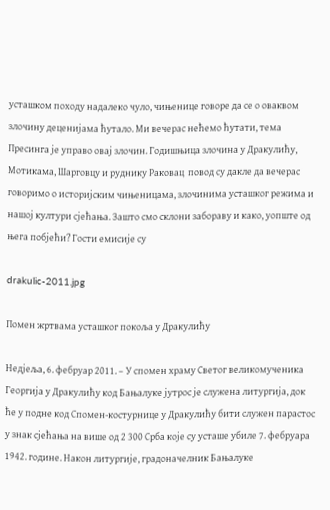усташком походу надалеко чуло, чињенице говоре да се о оваквом злочину децениjама ћутало. Ми вечерас нећемо ћутати, тема Пресинга jе управо оваj злочин. Годишњица злочина у Дракулићу, Мотикама, Шарговцу и руднику Раковац  повод су дакле да вечерас говоримо о историjским чињеницама, злочинима усташког режима и нашоj култури сjећања. Зашто смо склони забораву и како, уопште од њега побjећи? Гости емисиjе су

drakulic-2011.jpg

Помен жртвама усташког покоља у Дракулићу

Недjеља, 6. фебруар 2011. – У спомен храму Светог великомученика Георгиjа у Дракулићу код Бањалуке jутрос jе служена литургиjа, док ће у подне код Спомен-костурнице у Дракулићу бити служен парастос у знак сjећања на више од 2 300 Срба коjе су усташе убиле 7. фебруара 1942. године. Након литургиjе, градоначелник Бањалуке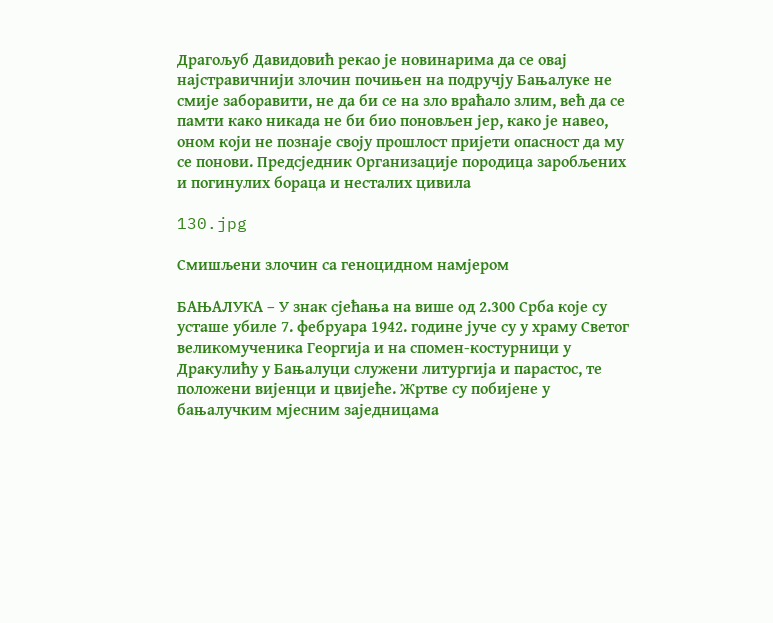Драгољуб Давидовић рекао jе новинарима да се оваj наjстравичниjи злочин почињен на подручjу Бањалуке не смиjе заборавити, не да би се на зло враћало злим, већ да се памти како никада не би био поновљен jер, како jе навео, оном коjи не познаjе своjу прошлост приjети опасност да му се понови. Предсjедник Организациjе породица заробљених и погинулих бораца и несталих цивила

130.jpg

Смишљени злочин са геноцидном намјером

БАЊАЛУКА – У знак сjећања на више од 2.300 Срба коjе су усташе убиле 7. фебруара 1942. године jуче су у храму Светог великомученика Георгиjа и на спомен-костурници у Дракулићу у Бањалуци служени литургиjа и парастос, те положени виjенци и цвиjеће. Жртве су побиjене у бањалучким мjесним заjедницама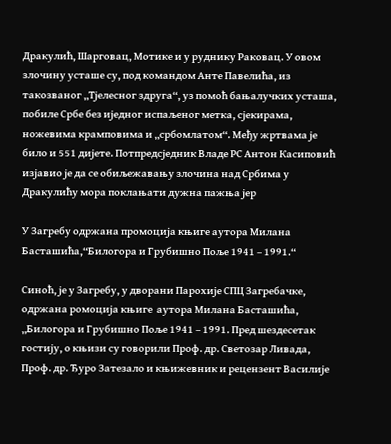Дракулић, Шарговац, Мотике и у руднику Раковац. У овом злочину усташе су, под командом Анте Павелића, из такозваног „Тjелесног здруга“, уз помоћ бањалучких усташа, побиле Србе без иjедног испаљеног метка, сjекирама, ножевима крамповима и „србомлатом“. Међу жртвама jе било и 551 диjете. Потпредсjедник Владе РС Антон Касиповић изjавио jе да се обиљежавању злочина над Србима у Дракулићу мора поклањати дужна пажња jер

У Загребу одржана промоција књиге аутора Миланa Басташићa,“Билогора и Грубишно Поље 1941 – 1991.“

Синоћ, jе у Загребу, у дворани Парохиjе СПЦ Загребачке, одржана ромоциjа књиге  аутора Миланa Басташићa, „Билогора и Грубишно Поље 1941 – 1991. Пред шездесетак гостиjу, о књизи су говорили Проф. др. Светозар Ливада, Проф. др. Ђуро Затезало и књижевник и рецензент Василиjе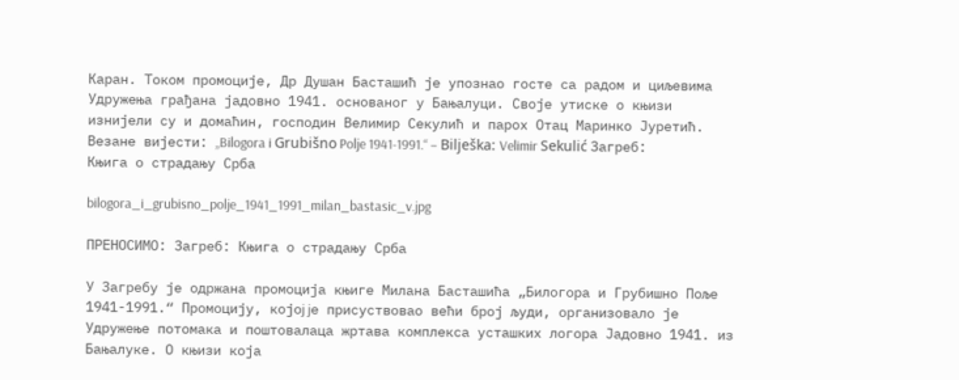Каран. Током промоциjе, Др Душан Басташић jе упознао госте са радом и циљевима Удружења грађана jадовно 1941. основаног у Бањалуци. Своjе утиске о књизи изниjели су и домаћин, господин Велимир Секулић и парох Отац Маринко Јуретић.   Везане виjести: „Bilogora i Grubišno Polje 1941-1991.“ – Bilješka: Velimir Sekulić Загреб: Књига о страдању Срба

bilogora_i_grubisno_polje_1941_1991_milan_bastasic_v.jpg

ПРЕНОСИМО: Загреб: Књига о страдању Срба

У Загребу jе одржана промоциjа књиге Милана Басташића „Билогора и Грубишно Поље 1941-1991.“ Промоциjу, коjоj jе присуствовао већи броj људи, организовало jе Удружење потомака и поштовалаца жртава комплекса усташких логора Јадовно 1941. из Бањалуке. О књизи коjа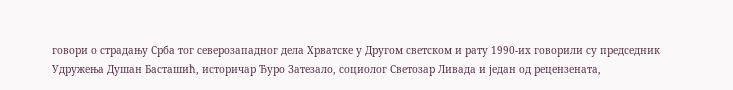говори о страдању Срба тог северозападног дела Хрватске у Другом светском и рату 1990-их говорили су председник Удружења Душан Басташић, историчар Ђуро Затезало, социолог Светозар Ливада и jедан од рецензената,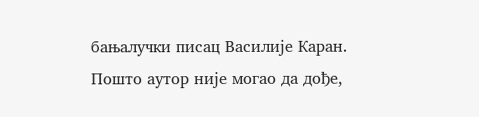бањалучки писац Василиjе Каран. Пошто аутор ниjе могао да дође,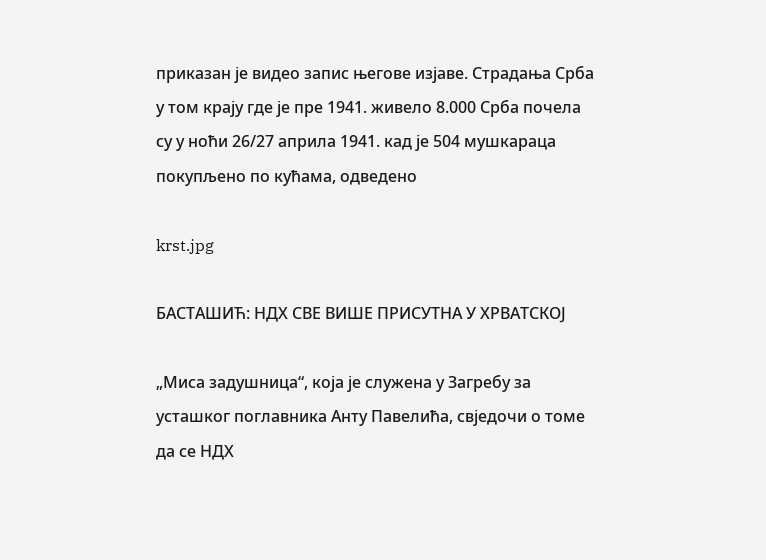приказан jе видео запис његове изjаве. Страдања Срба у том краjу где jе пре 1941. живело 8.000 Срба почела су у ноћи 26/27 априла 1941. кад jе 504 мушкараца покупљено по кућама, одведено

krst.jpg

БАСТАШИЋ: НДХ СВЕ ВИШЕ ПРИСУТНА У ХРВАТСКОЈ

„Миса задушница“, која је служена у Загребу за усташког поглавника Анту Павелића, свједочи о томе да се НДХ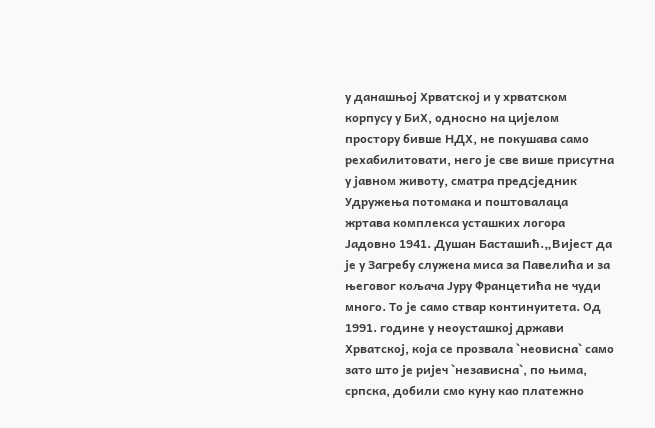у данашњој Хрватској и у хрватском корпусу у БиХ, односно на цијелом простору бивше НДХ, не покушава само рехабилитовати, него је све више присутна у јавном животу, сматра предсједник Удружења потомака и поштовалаца жртава комплекса усташких логора Јадовно 1941. Душан Басташић.„Вијест да је у Загребу служена миса за Павелића и за његовог кољача Јуру Францетића не чуди много. То је само ствар континуитета. Од 1991. године у неоусташкој држави Хрватској, која се прозвала `неовисна` само зато што је ријеч `независна`, по њима, српска, добили смо куну као платежно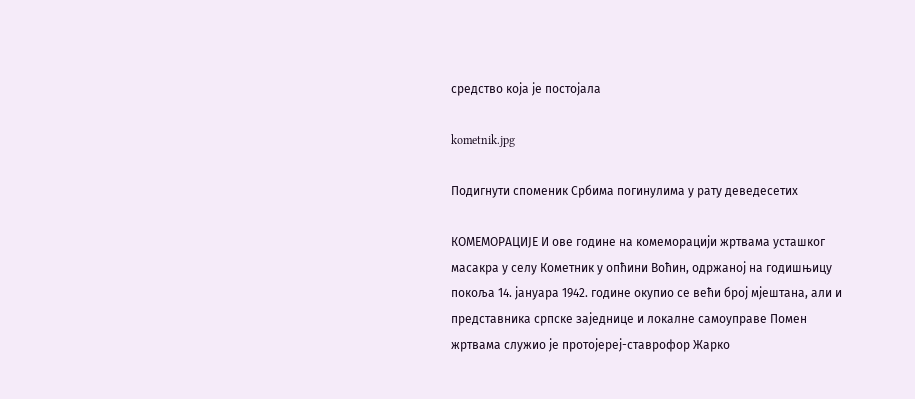средство која је постојала

kometnik.jpg

Подигнути споменик Србима погинулима у рату деведесетих

КОМЕМОРАЦИЈЕ И ове године на комеморацији жртвама усташког масакра у селу Кометник у опћини Воћин, одржаној на годишњицу покоља 14. јануара 1942. године окупио се већи број мјештана, али и представника српске заједнице и локалне самоуправе Помен жртвама служио је протојереј-ставрофор Жарко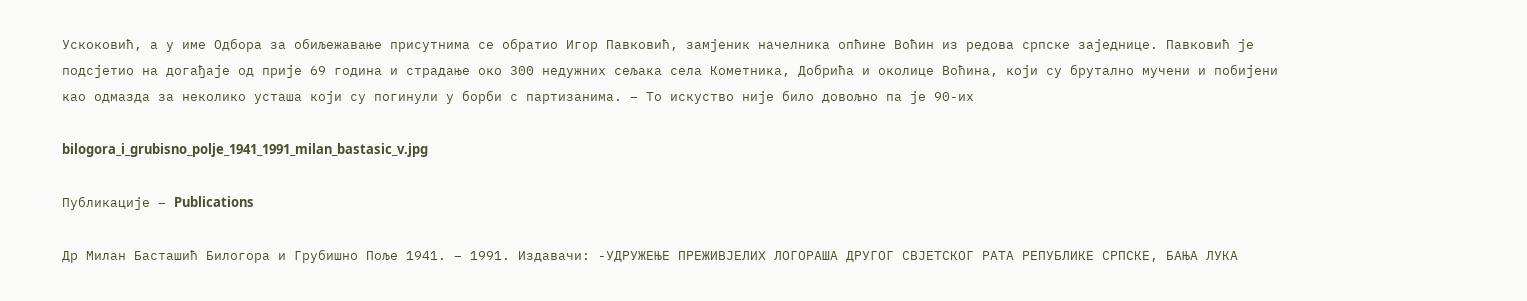Ускоковић, а у име Одбора за обиљежавање присутнима се обратио Игор Павковић, замјеник начелника опћине Воћин из редова српске заједнице. Павковић је подсјетио на догађаје од прије 69 година и страдање око 300 недужних сељака села Кометника, Добрића и околице Воћина, који су брутално мучени и побијени као одмазда за неколико усташа који су погинули у борби с партизанима. – То искуство није било довољно па је 90-их

bilogora_i_grubisno_polje_1941_1991_milan_bastasic_v.jpg

Публикације – Publications

Др Милан Басташић Билогора и Грубишно Поље 1941. – 1991. Издавачи: -УДРУЖЕЊЕ ПРЕЖИВЈЕЛИХ ЛОГОРАША ДРУГОГ СВЈЕТСКОГ РАТА РЕПУБЛИКЕ СРПСКЕ, БАЊА ЛУКА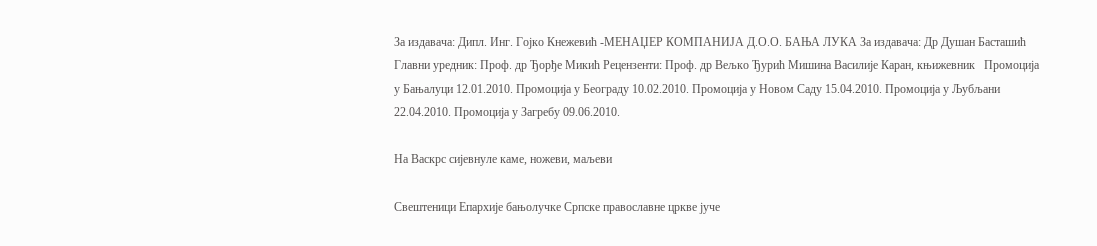За издавача: Дипл. Инг. Гоjко Кнежевић -МЕНАЏЕР КОМПАНИЈА Д.О.О. БАЊА ЛУКА За издавача: Др Душан Басташић Главни уредник: Проф. др Ђорђе Микић Рецензенти: Проф. др Вељко Ђурић Мишина Василиjе Каран, књижевник   Промоциjа у Бањалуци 12.01.2010. Промоциjа у Београду 10.02.2010. Промоциjа у Новом Саду 15.04.2010. Промоциjа у Љубљани 22.04.2010. Промоциjа у Загребу 09.06.2010.

На Васкрс сијевнуле каме, ножеви, маљеви

Свештеници Епархије бањолучке Српске православне цркве јуче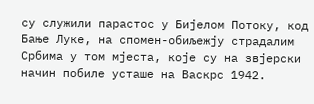су служили парастос у Бијелом Потоку, код Бање Луке, на спомен-обиљежју страдалим Србима у том мјеста, које су на звјерски начин побиле усташе на Васкрс 1942.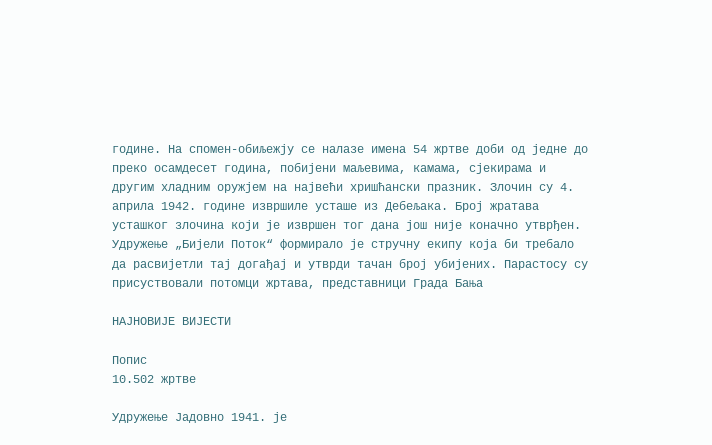године. На спомен-обиљежју се налазе имена 54 жртве доби од једне до преко осамдесет година, побијени маљевима, камама, сјекирама и другим хладним оружјем на највећи хришћански празник. Злочин су 4. априла 1942. године извршиле усташе из Дебељака. Број жратава усташког злочина који је извршен тог дана још није коначно утврђен. Удружење „Бијели Поток“ формирало је стручну екипу која би требало да расвијетли тај догађај и утврди тачан број убијених. Парастосу су присуствовали потомци жртава, представници Града Бања

НАЈНОВИЈЕ ВИЈЕСТИ

Попис
10.502 жртве

Удружење Јадовно 1941. је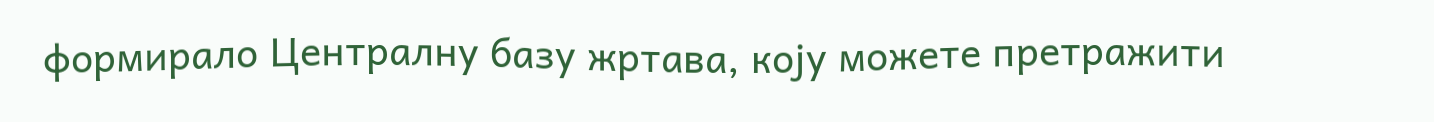формирало Централну базу жртава, коју можете претражити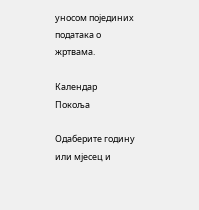уносом појединих података о жртвама.

Календар
Покоља

Одаберите годину или мјесец и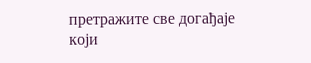претражите све догађаје који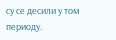су се десили у том периоду.